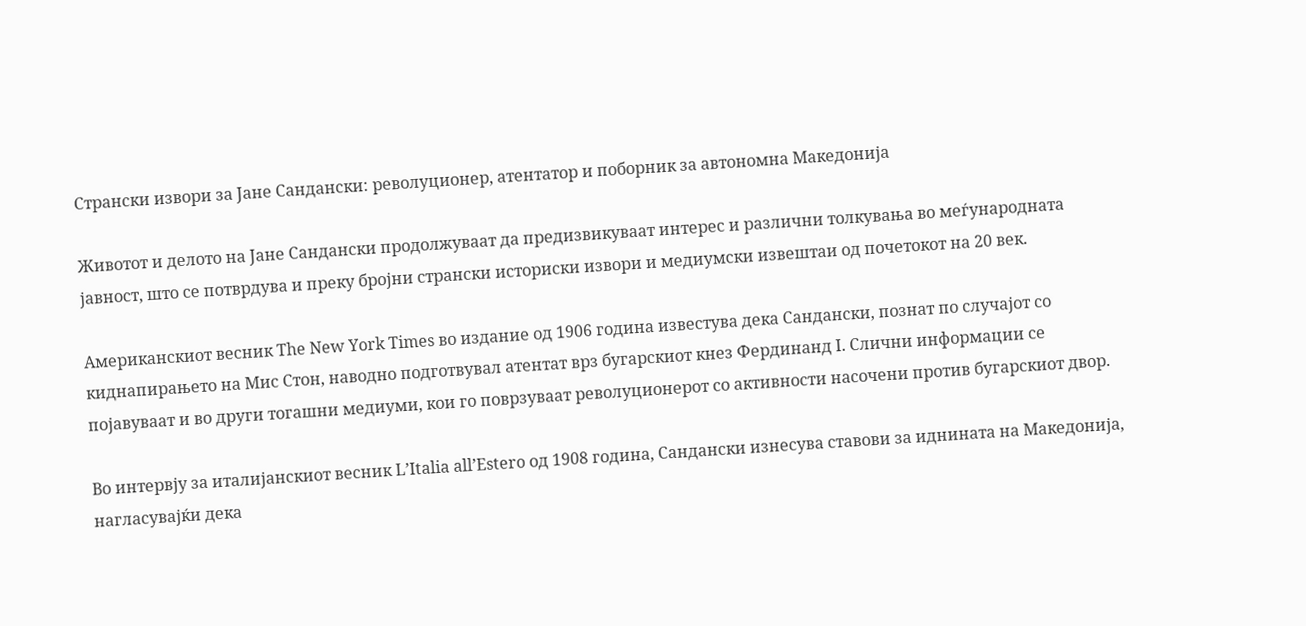Странски извори за Јане Сандански: револуционер, атентатор и поборник за автономна Македонија

Животот и делото на Јане Сандански продолжуваат да предизвикуваат интерес и различни толкувања во меѓународната јавност, што се потврдува и преку бројни странски историски извори и медиумски извештаи од почетокот на 20 век.

Американскиот весник The New York Times во издание од 1906 година известува дека Сандански, познат по случајот со киднапирањето на Мис Стон, наводно подготвувал атентат врз бугарскиот кнез Фердинанд I. Слични информации се појавуваат и во други тогашни медиуми, кои го поврзуваат револуционерот со активности насочени против бугарскиот двор.

Во интервју за италијанскиот весник L’Italia all’Estero од 1908 година, Сандански изнесува ставови за иднината на Македонија, нагласувајќи дека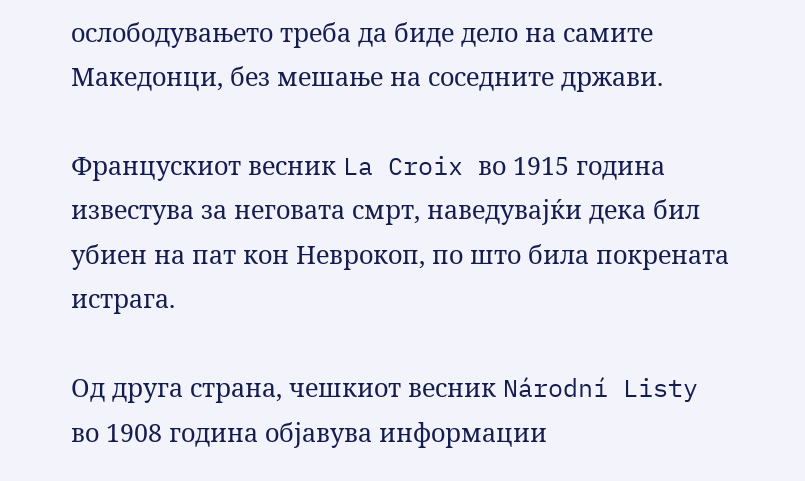ослободувањето треба да биде дело на самите Македонци, без мешање на соседните држави.

Францускиот весник La Croix во 1915 година известува за неговата смрт, наведувајќи дека бил убиен на пат кон Неврокоп, по што била покрената истрага.

Од друга страна, чешкиот весник Národní Listy во 1908 година објавува информации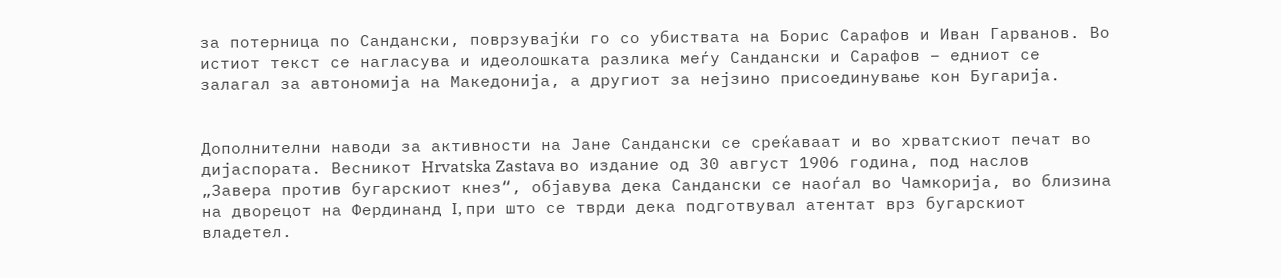за потерница по Сандански, поврзувајќи го со убиствата на Борис Сарафов и Иван Гарванов. Во истиот текст се нагласува и идеолошката разлика меѓу Сандански и Сарафов – едниот се залагал за автономија на Македонија, а другиот за нејзино присоединување кон Бугарија.


Дополнителни наводи за активности на Јане Сандански се среќаваат и во хрватскиот печат во дијаспората. Весникот Hrvatska Zastava во издание од 30 август 1906 година, под наслов „Завера против бугарскиот кнез“, објавува дека Сандански се наоѓал во Чамкорија, во близина на дворецот на Фердинанд I, при што се тврди дека подготвувал атентат врз бугарскиот владетел.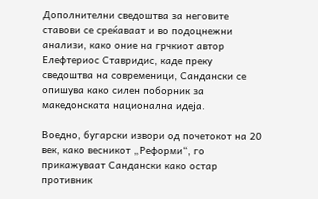Дополнителни сведоштва за неговите ставови се среќаваат и во подоцнежни анализи, како оние на грчкиот автор Елефтериос Ставридис, каде преку сведоштва на современици, Сандански се опишува како силен поборник за македонската национална идеја.

Воедно, бугарски извори од почетокот на 20 век, како весникот „Реформи“, го прикажуваат Сандански како остар противник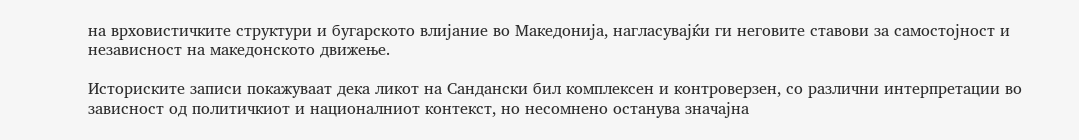на врховистичките структури и бугарското влијание во Македонија, нагласувајќи ги неговите ставови за самостојност и независност на македонското движење.

Историските записи покажуваат дека ликот на Сандански бил комплексен и контроверзен, со различни интерпретации во зависност од политичкиот и националниот контекст, но несомнено останува значајна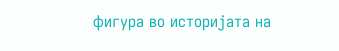фигура во историјата на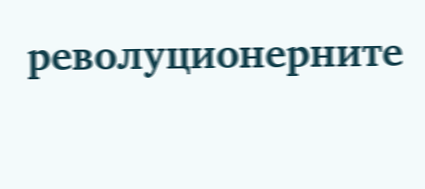револуционерните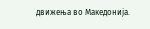движења во Македонија.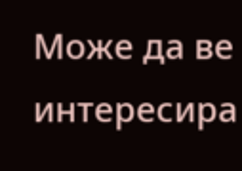Може да ве интересира